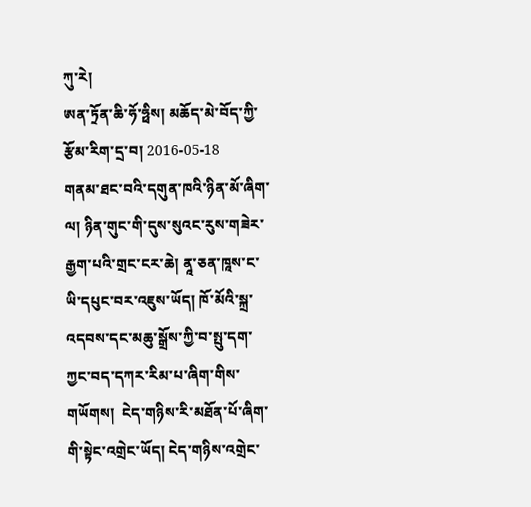ཀུ་རེ།
ཨན་ཏྲོན་ཆི་ཧོ་ཧྥིས། མཆོད་མེ་བོད་ཀྱི་རྩོམ་རིག་དྲ་བ། 2016-05-18
གནམ་ཐང་བའི་དགུན་ཁའི་ཉིན་མོ་ཞིག་ལ། ཉིན་གུང་གི་དུས་སུའང་རུས་གཟེར་རྒྱག་པའི་གྲང་ངར་ཆེ། ནཱ་ཅན་ཁཱས་ང་ཡི་དཔུང་བར་འཇུས་ཡོད། ཁོ་མོའི་སྐྲ་འདབས་དང་མཆུ་སྒྲོས་ཀྱི་བ་སྤུ་དག་ཀྱང་བད་དཀར་རིམ་པ་ཞིག་གིས་གཡོགས།  ངེད་གཉིས་རི་མཐོན་པོ་ཞིག་གི་སྟེང་འགྲེང་ཡོད། ངེད་གཉིས་འགྲེང་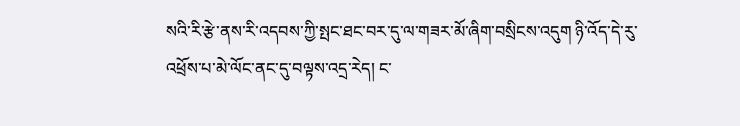སའི་རི་རྩེ་ནས་རི་འདབས་ཀྱི་སྤང་ཐང་བར་དུ་ལ་གཟར་མོ་ཞིག་བསྲིངས་འདུག ཉི་འོད་དེ་རུ་འཕྲོས་པ་མེ་ལོང་ནང་དུ་བལྟས་འདྲ་རེད། ང་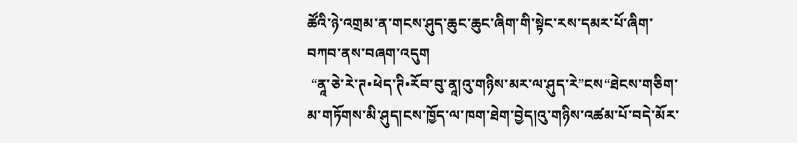ཚོའི་ཉེ་འགྲམ་ན་གངས་ཤུད་ཆུང་ཆུང་ཞིག་གི་སྟེང་རས་དམར་པོ་ཞིག་བཀབ་ནས་བཞག་འདུག
 “ནཱ་ཅེ་རེ་ཊ•ཕེད་ཊི•རོབ་བུ་ནཱ།འུ་གཉིས་མར་ལ་ཤུད་རེ”ངས“ཐེངས་གཅིག་མ་གཏོགས་མི་ཤུད།ངས་ཁྱོད་ལ་ཁག་ཐེག་བྱེད།འུ་གཉིས་འཚམ་པོ་བདེ་མོར་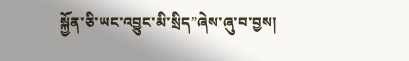སྐྱོན་ཅི་ཡང་འབྱུང་མི་སྲིད”ཞེས་ཞུ་བ་བྱས།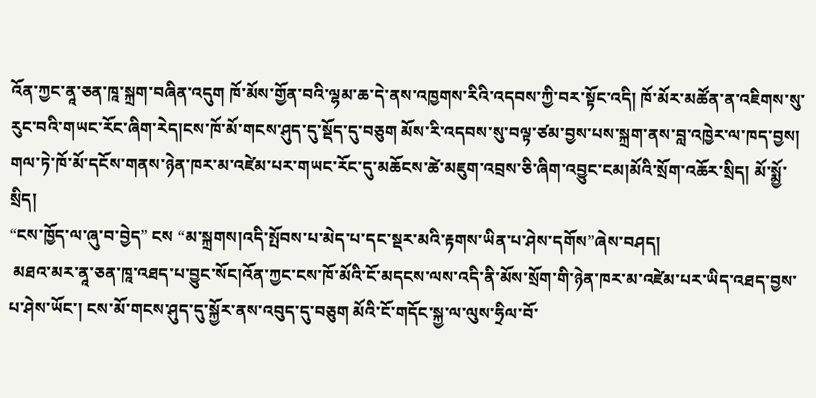འོན་ཀྱང་ནཱ་ཅན་ཁཱ་སྐྲག་བཞིན་འདུག ཁོ་མོས་གྱོན་བའི་ལྷམ་ཆ་དེ་ནས་འཁྱགས་རིའི་འདབས་ཀྱི་བར་སྟོང་འདི། ཁོ་མོར་མཚོན་ན་འཇིགས་སུ་རུང་བའི་གཡང་རོང་ཞིག་རེད།ངས་ཁོ་མོ་གངས་ཤུད་དུ་སྡོད་དུ་བཅུག མོས་རི་འདབས་སུ་བལྟ་ཙམ་བྱས་པས་སྐྲག་ནས་བླ་འཁྱེར་ལ་ཁད་བྱས། གལ་ཏེ་ཁོ་མོ་དངོས་གནས་ཉེན་ཁར་མ་འཛེམ་པར་གཡང་རོང་དུ་མཆོངས་ཚེ་མཇུག་འབྲས་ཅི་ཞིག་འབྱུང་ངམ།མོའི་སྲོག་འཆོར་སྲིད། མོ་སྨྱོ་སྲིད།
“ངས་ཁྱོད་ལ་ཞུ་བ་བྱེད” ངས “མ་སྐྲགས།འདི་སྤོབས་པ་མེད་པ་དང་སྡར་མའི་རྟགས་ཡིན་པ་ཤེས་དགོས”ཞེས་བཤད།
 མཐའ་མར་ནཱ་ཅན་ཁཱ་འཐད་པ་བྱུང་སོང།འོན་ཀྱང་ངས་ཁོ་མོའི་ངོ་མདངས་ལས་འདི་ནི་མོས་སྲོག་གི་ཉེན་ཁར་མ་འཛེམ་པར་ཡིད་འཐད་བྱས་པ་ཤེས་ཡོང་། ངས་མོ་གངས་ཤུད་དུ་སྐྱོར་ནས་འབུད་དུ་བཅུག མོའི་ངོ་གདོང་སྐྱ་ལ་ལུས་ཧྲིལ་བོ་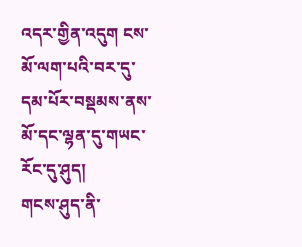འདར་གྱིན་འདུག ངས་མོ་ལག་པའི་བར་དུ་དམ་པོར་བསྡམས་ནས་མོ་དང་ལྷན་དུ་གཡང་རོང་དུ་ཤུད།
གངས་ཤུད་ནི་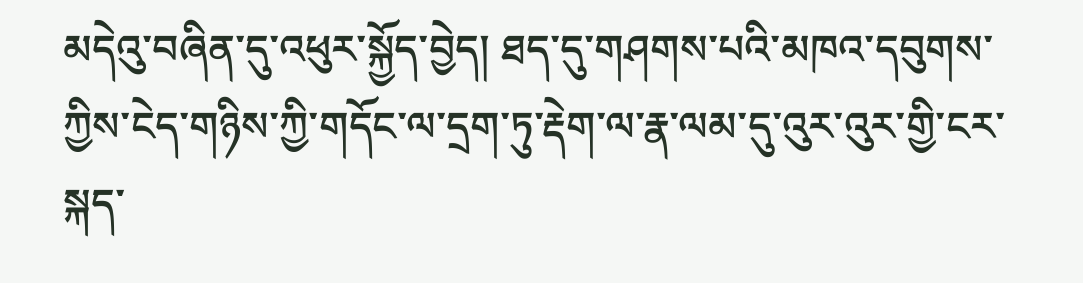མདེའུ་བཞིན་དུ་འཕུར་སྐྱོད་བྱེད། ཐད་དུ་གཤགས་པའི་མཁའ་དབུགས་ཀྱིས་ངེད་གཉིས་ཀྱི་གདོང་ལ་དྲག་ཏུ་རྡེག་ལ་རྣ་ལམ་དུ་འུར་འུར་གྱི་ངར་སྐད་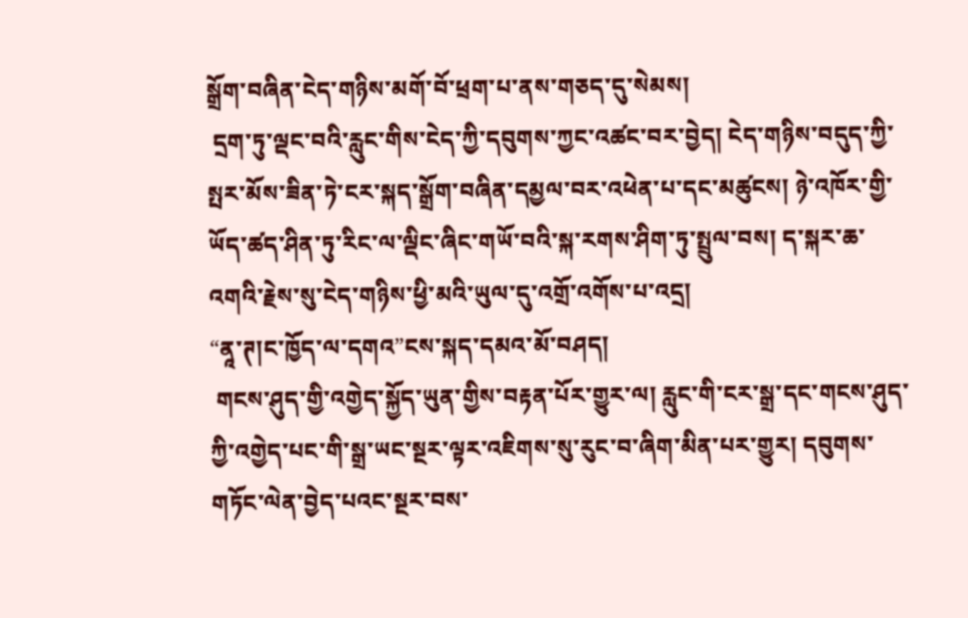སྒྲོག་བཞིན་ངེད་གཉིས་མགོ་བོ་ཕྲག་པ་ནས་གཅད་དུ་སེམས།
 དྲག་ཏུ་ལྡང་བའི་རླུང་གིས་ངེད་ཀྱི་དབུགས་ཀྱང་འཚང་བར་བྱེད། ངེད་གཉིས་བདུད་ཀྱི་སྤར་མོས་ཟིན་ཏེ་ངར་སྐད་སྒྲོག་བཞིན་དམྱལ་བར་འཕེན་པ་དང་མཚུངས། ཉེ་འཁོར་གྱི་ཡོད་ཚད་ཤིན་ཏུ་རིང་ལ་ལྡིང་ཞིང་གཡོ་བའི་སྐ་རགས་ཤིག་ཏུ་སྤྲུལ་བས། ད་སྐར་ཆ་འགའི་རྗེས་སུ་ངེད་གཉིས་ཕྱི་མའི་ཡུལ་དུ་འགྲོ་འགོས་པ་འདྲ།
“ནཱ་ཊ།ང་ཁྱོད་ལ་དགའ”ངས་སྐད་དམའ་མོ་བཤད།
 གངས་ཤུད་གྱི་འགྱེད་སྐྱོད་ཡུན་གྱིས་བརྟན་པོར་གྱུར་ལ། རླུང་གི་ངར་སྒྲ་དང་གངས་ཤུད་ཀྱི་འགྱེད་པང་གི་སྒྲ་ཡང་སྔར་ལྟར་འཇིགས་སུ་རུང་བ་ཞིག་མིན་པར་གྱུར། དབུགས་གཏོང་ལེན་བྱེད་པའང་སྔར་བས་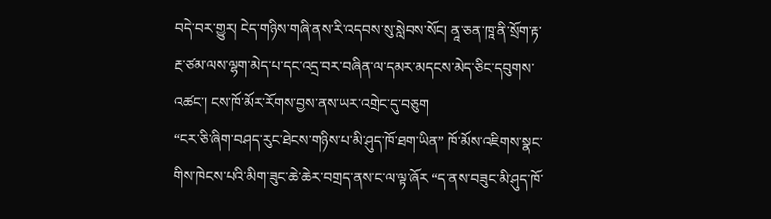བདེ་བར་གྱུར། ངེད་གཉིས་གཞི་ནས་རི་འདབས་སུ་སླེབས་སོང། ནཱ་ཅན་ཁཱ་ནི་སྲོག་རྟ་རྔ་ཙམ་ལས་ལྷག་མེད་པ་དང་འདྲ་བར་བཞིན་ལ་དམར་མདངས་མེད་ཅིང་དབུགས་འཚང་། ངས་ཁོ་མོར་རོགས་བྱས་ནས་ཡར་འགྲེང་དུ་བཅུག
“ངར་ཅི་ཞིག་བཤད་རུང་ཐེངས་གཉིས་པ་མི་ཤུད་ཁོ་ཐག་ཡིན” ཁོ་མོས་འཇིགས་སྣང་གིས་ཁེངས་པའི་མིག་ཟུང་ཆེ་ཆེར་བགྲད་ནས་ང་ལ་ལྟ་ཞོར “ད་ནས་བཟུང་མི་ཤུད་ཁོ་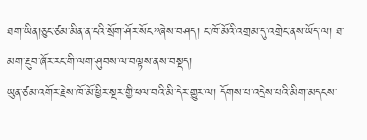ཐག་ཡིན།ཅུང་ཙམ་མིན་ན་ངའི་སྲོག་ཤོར་སོང”ཞེས་བཤད། ང་ཁོ་མོའི་འགྲམ་དུ་འགྲེང་ནས་ཡོད་ལ། ཐ་མག་རྔུབ་ཞོར་རང་གི་ལག་ཤུབས་ལ་བལྟས་ནས་བསྡད།
ཡུན་ཙམ་འགོར་རྗེས་ཁོ་མོ་ཕྱིར་སྔར་གྱི་ཕལ་བའི་མི་དེར་གྱུར་ལ། དོགས་པ་འདྲེས་པའི་མིག་མདངས་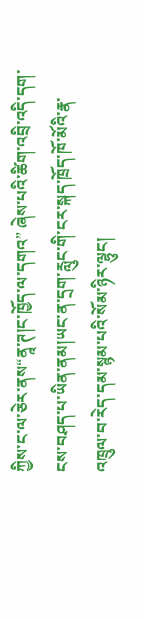ཀྱིས་ང་ལ་ཅེར་ནས“ནཱ་ཊ།ང་ཁྱོད་ལ་དགའ” ཞེས་པའི་ཚིག་འབྲི་འདི་དག་ངས་བཤད་པ་ཡིན་ནམ།ཡང་ན་དྲག་རླུང་གི་ངར་སྐད་ཁྲོད་ཁོ་མོའི་རྣ་འཁྲུལ་བ་རེད་དམ་སྙམ་པའི་སོམ་ཉིར་ལྷུང།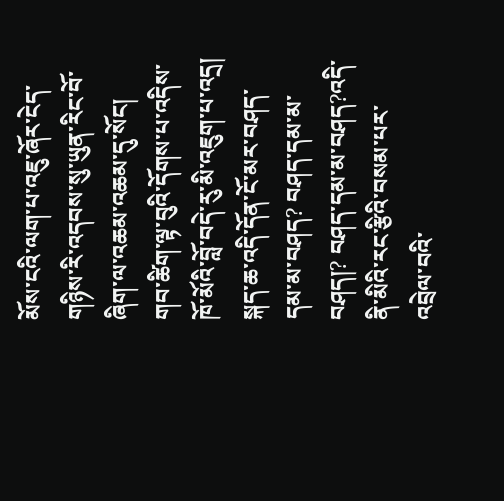མོས་ངའི་ལག་པ་འཇུ་ཞོར་ངེད་གཉིས་རི་འདབས་སུ་ཡུན་རིང་བོ་ཞིག་ལ་འཆམ་འཆམ་དུ་སོང། གབ་ཚིག་ལྟ་བུའི་དོགས་པ་འདིས་ཁོ་མོའི་བློ་བདེ་རུ་མི་འཇུག་པ་འདྲ། སྐད་ཆ་འདི་དོན་ངོ་མར་བཤད་དམ་མ་བཤད? བཤད་དམ་མ་བཤད།? བཤད་དམ་མ་བཤད?འདི་ནི་མིའི་རང་རྩིའི་བསམ་པར་འབྲེལ་བའི་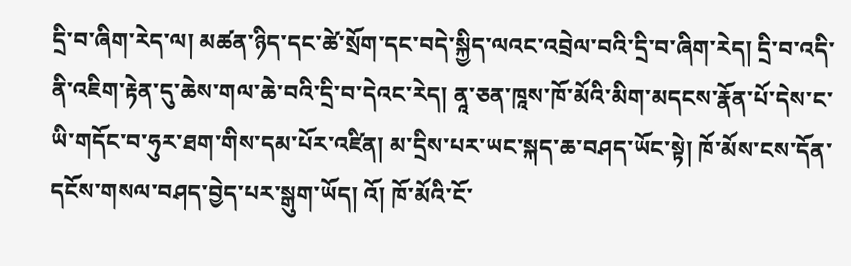དྲི་བ་ཞིག་རེད་ལ། མཚན་ཉིད་དང་ཚེ་སྲོག་དང་བདེ་སྐྱིད་ལའང་འབྲེལ་བའི་དྲི་བ་ཞིག་རེད། དྲི་བ་འདི་ནི་འཇིག་རྟེན་དུ་ཆེས་གལ་ཆེ་བའི་དྲི་བ་དེའང་རེད། ནཱ་ཅན་ཁཱས་ཁོ་མོའི་མིག་མདངས་རྣོན་པོ་དེས་ང་ཡི་གདོང་བ་ཧུར་ཐག་གིས་དམ་པོར་འཛིན། མ་དྲིས་པར་ཡང་སྐད་ཆ་བཤད་ཡོང་སྟེ། ཁོ་མོས་ངས་དོན་དངོས་གསལ་བཤད་བྱེད་པར་སྒུག་ཡོད། འོ། ཁོ་མོའི་ངོ་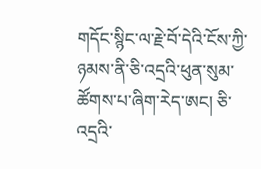གདོང་སྙིང་ལ་རྗེ་བོ་དེའི་ངོས་ཀྱི་ཉམས་ནི་ཅི་འདྲའི་ཕུན་སུམ་ཚོགས་པ་ཞིག་རེད་ཨང། ཅི་འདྲའི་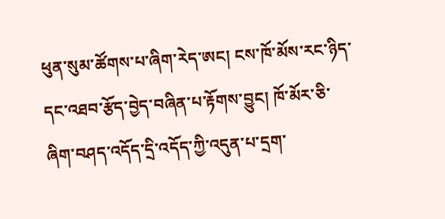ཕུན་སུམ་ཚོགས་པ་ཞིག་རེད་ཨང། ངས་ཁོ་མོས་རང་ཉིད་དང་འཐབ་རྩོད་བྱེད་བཞིན་པ་རྟོགས་བྱུང། ཁོ་མོར་ཅི་ཞིག་བཤད་འདོད་དྲི་འདོད་ཀྱི་འདུན་པ་དྲག་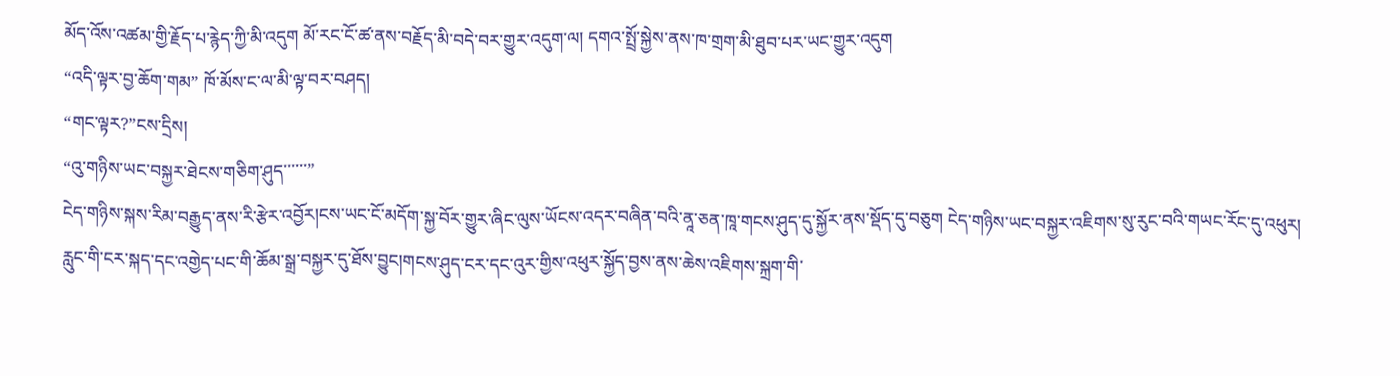མོད་འོས་འཚམ་གྱི་རྗོད་པ་རྙེད་ཀྱི་མི་འདུག མོ་རང་ངོ་ཚ་ནས་བརྗོད་མི་བདེ་བར་གྱུར་འདུག་ལ། དགའ་སྤྲོ་སྐྱེས་ནས་ཁ་གྲག་མི་ཐུབ་པར་ཡང་གྱུར་འདུག
“འདི་ལྟར་བྱ་ཆོག་གམ” ཁོ་མོས་ང་ལ་མི་ལྟ་བར་བཤད།
“གང་ལྟར?”ངས་དྲིས།
“འུ་གཉིས་ཡང་བསྐྱར་ཐེངས་གཅིག་ཤུད་་་་་་”
ངེད་གཉིས་སྐས་རིམ་བརྒྱུད་ནས་རི་རྩེར་འབྱོར།ངས་ཡང་ངོ་མདོག་སྐྱ་བོར་གྱུར་ཞིང་ལུས་ཡོངས་འདར་བཞིན་བའི་ནཱ་ཅན་ཁཱ་གངས་ཤུད་དུ་སྐྱོར་ནས་སྡོད་དུ་བཅུག ངེད་གཉིས་ཡང་བསྐྱར་འཇིགས་སུ་རུང་བའི་གཡང་རོང་དུ་འཕུར། རླུང་གི་ངར་སྐད་དང་འགྱེད་པང་གི་ཆོམ་སྒྲ་བསྐྱར་དུ་ཐོས་བྱུང།གངས་ཤུད་ངར་དང་འུར་གྱིས་འཕུར་སྐྱོད་བྱས་ནས་ཆེས་འཇིགས་སྐྲག་གི་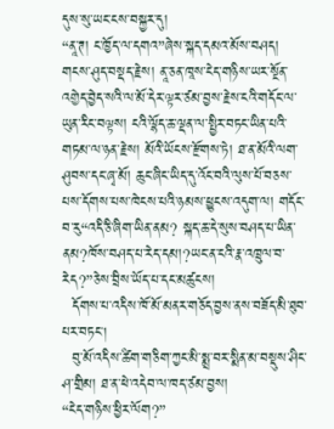དུས་སུ་ཡང་ངས་བསྐྱར་དུ།
“ནཱ་ཊ། ང་ཁྱོད་ལ་དགའ”ཞེས་སྐད་དམའ་མོས་བཤད།
གངས་ཤུད་བསྡད་རྗེས། ནཱ་ཅན་ཁཱས་ངེད་གཉིས་ཡར་སྔོན་འགྱེད་བྱེད་སའི་ལ་མོ་དེར་ལྟར་ཙམ་བྱས་རྗེས་ངའི་གདོང་ལ་ཡུན་རིང་བལྟས། ངའི་ལྷོད་ཆ་ལྡན་ལ་སྤྱིར་བཏང་ཡིན་པའི་གཏམ་ལ་ཉན་རྗེས། མོའི་ཡོངས་རྫོགས་ཏེ། ཐ་ན་མོའི་ལག་ཤུབས་དང་ཞྭ་མོ། ཆུང་ཞིང་ཡིད་དུ་འོང་བའི་ལུས་པོ་བཅས་པས་དོགས་པས་ཁེངས་པའི་ཉམས་ཕྱུངས་འདུག་ལ། གདོང་བ་རུ“འདི་ཅི་ཞིག་ཡིན་ནམ? སྐད་ཆ་དེ་སུས་བཤད་པ་ཡིན་ནམ?ཁོས་བཤད་པ་རེད་དམ།?ཡང་ན་ངའི་རྣ་འཁྲུལ་བ་རེད?”ཅེས་བྲིས་ཡོད་པ་དང་མཚུངས།
  དོགས་པ་འདིས་ཁོ་མོ་མནར་གཅོད་བྱས་ནས་བཟོད་མི་ཐུབ་པར་བཏང།
  བུ་མོ་འདིས་ཚིག་གཅིག་ཀྱང་མི་སྨྲ་བར་སྨིན་མ་བསྡུས་ཤིང་ཤ་གྲིམ། ཐ་ན་ཕེ་འདེབ་ལ་ཁད་ཙམ་བྱས།
“ངེད་གཉིས་ཕྱིར་ལོག?”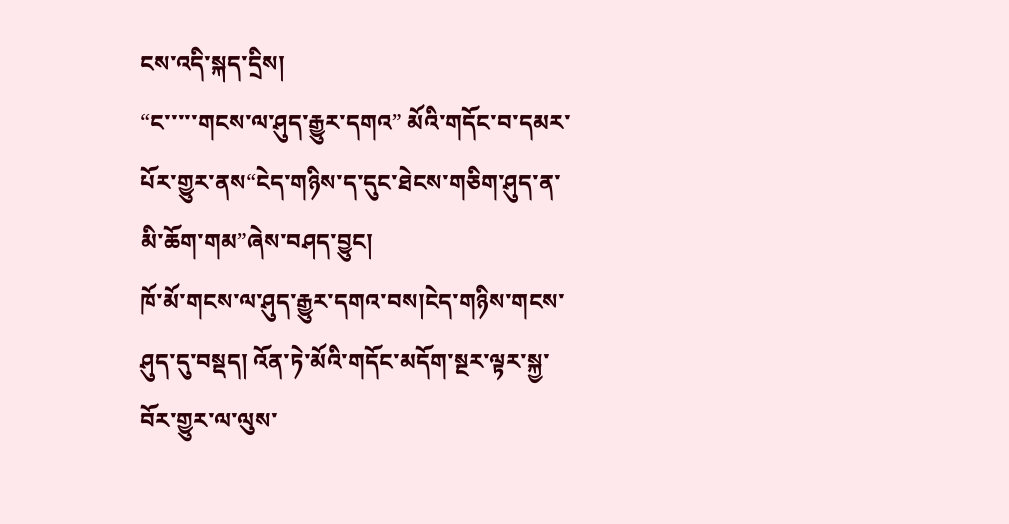ངས་འདི་སྐད་དྲིས།
“ང་་་་་གངས་ལ་ཤུད་རྒྱུར་དགའ” མོའི་གདོང་བ་དམར་པོར་གྱུར་ནས“ངེད་གཉིས་ད་དུང་ཐེངས་གཅིག་ཤུད་ན་མི་ཆོག་གམ”ཞེས་བཤད་བྱུང།
ཁོ་མོ་གངས་ལ་ཤུད་རྒྱུར་དགའ་བས།ངེད་གཉིས་གངས་ཤུད་དུ་བསྡད། འོན་ཏེ་མོའི་གདོང་མདོག་སྔར་ལྟར་སྐྱ་བོར་གྱུར་ལ་ལུས་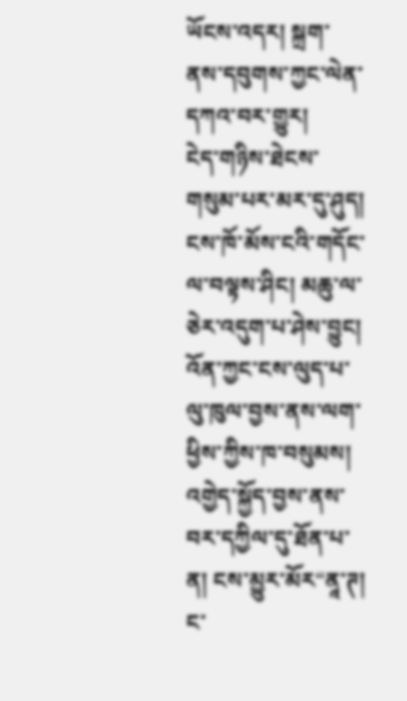ཡོངས་འདར། སྐྲག་ནས་དབུགས་ཀྱང་ལེན་དཀའ་བར་གྱུར།
ངེད་གཉིས་ཐེངས་གསུམ་པར་མར་དུ་ཤུད། ངས་ཁོ་མོས་ངའི་གདོང་ལ་བལྟས་ཤིང། མཆུ་ལ་ཅེར་འདུག་པ་ཤེས་བྱུང། འོན་ཀྱང་ངས་ལུད་པ་ལུ་ཁུལ་བྱས་ནས་ལག་ཕྱིས་ཀྱིས་ཁ་བསུམས། འགྱེད་སྐྱོད་བྱས་ནས་བར་དཀྱིལ་དུ་ཐོན་པ་ན། ངས་མྱུར་མོར“ནཱ་ཊ། ང་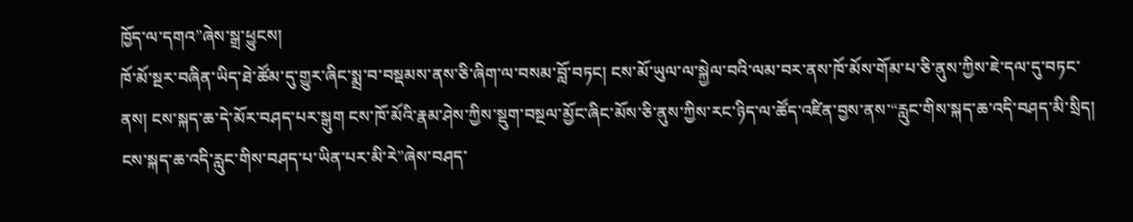ཁྱོད་ལ་དགའ”ཞེས་སྒྲ་ཕྱུངས།
ཁོ་མོ་སྔར་བཞིན་ཡིད་ཐེ་ཚོམ་དུ་གྱུར་ཞིང་སྨྲ་བ་བསྡམས་ནས་ཅི་ཞིག་ལ་བསམ་བློ་བཏང། ངས་མོ་ཡུལ་ལ་སྐྱེལ་བའི་ལམ་བར་ནས་ཁོ་མོས་གོམ་པ་ཅི་ནུས་ཀྱིས་ཇེ་དལ་དུ་བཏང་ནས། ངས་སྐད་ཆ་དེ་མོར་བཤད་པར་སྒུག ངས་ཁོ་མོའི་རྣམ་ཤེས་ཀྱིས་སྡུག་བསྔལ་མྱོང་ཞིང་མོས་ཅི་ནུས་ཀྱིས་རང་ཉིད་ལ་ཚོད་འཛིན་བྱས་ནས་“རླུང་གིས་སྐད་ཆ་འདི་བཤད་མི་སྲིད། ངས་སྐད་ཆ་འདི་རླུང་གིས་བཤད་པ་ཡིན་པར་མི་རེ”ཞེས་བཤད་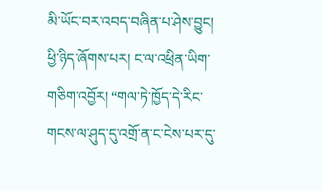མི་ཡོང་བར་འབད་བཞིན་པ་ཤེས་བྱུང།
ཕྱི་ཉིད་ཞོགས་པར། ང་ལ་འཕྲིན་ཡིག་གཅིག་འབྱོར། “གལ་ཏེ་ཁྱོད་དེ་རིང་གངས་ལ་ཤུད་དུ་འགྲོ་ན་ང་ངེས་པར་དུ་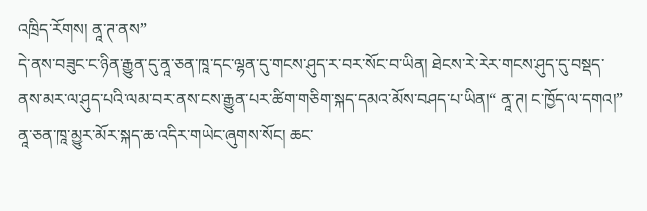འཁྲིད་རོགས། ནཱ་ཊ་ནས”
དེ་ནས་བཟུང་ང་ཉིན་རྒྱུན་དུ་ནཱ་ཅན་ཁཱ་དང་ལྷན་དུ་གངས་ཤུད་ར་བར་སོང་བ་ཡིན། ཐེངས་རེ་རེར་གངས་ཤུད་དུ་བསྡད་ནས་མར་ལ་ཤུད་པའི་ལམ་བར་ནས་ངས་རྒྱུན་པར་ཚིག་གཅིག་སྐད་དམའ་མོས་བཤད་པ་ཡིན།“ ནཱ་ཊ། ང་ཁྱོད་ལ་དགའ།”
ནཱ་ཅན་ཁཱ་མྱུར་མོར་སྐད་ཆ་འདིར་གཡེང་ཞུགས་སོང། ཆང་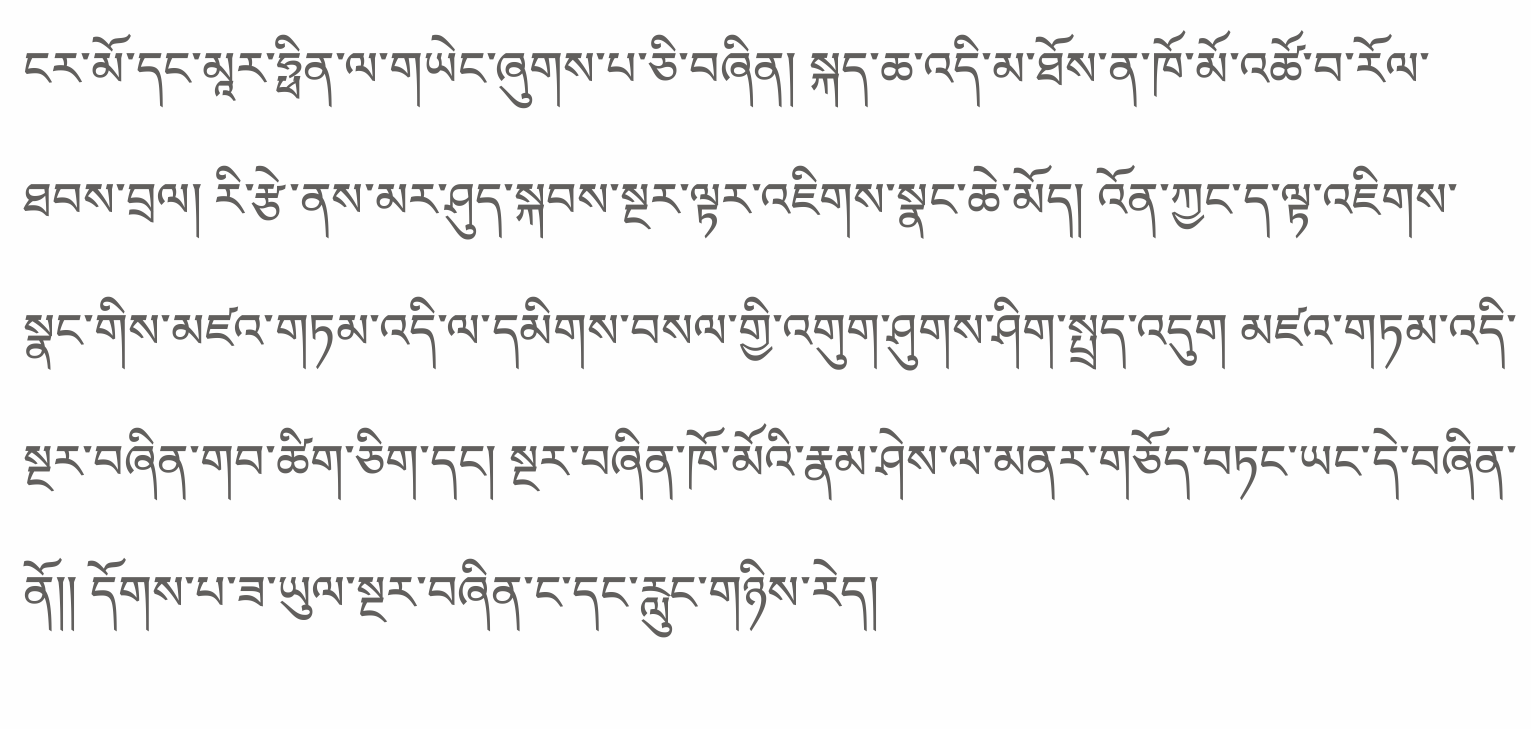ངར་མོ་དང་མཱར་ཧྥིན་ལ་གཡེང་ཞུགས་པ་ཅི་བཞིན། སྐད་ཆ་འདི་མ་ཐོས་ན་ཁོ་མོ་འཚོ་བ་རོལ་ཐབས་བྲལ། རི་རྩེ་ནས་མར་ཤུད་སྐབས་སྔར་ལྟར་འཇིགས་སྣང་ཆེ་མོད། འོན་ཀྱང་ད་ལྟ་འཇིགས་སྣང་གིས་མཛའ་གཏམ་འདི་ལ་དམིགས་བསལ་གྱི་འགུག་ཤུགས་ཤིག་སྤྲད་འདུག མཛའ་གཏམ་འདི་སྔར་བཞིན་གབ་ཚིག་ཅིག་དང། སྔར་བཞིན་ཁོ་མོའི་རྣམ་ཤེས་ལ་མནར་གཅོད་བཏང་ཡང་དེ་བཞིན་ནོ།། དོགས་པ་ཟ་ཡུལ་སྔར་བཞིན་ང་དང་རླུང་གཉིས་རེད།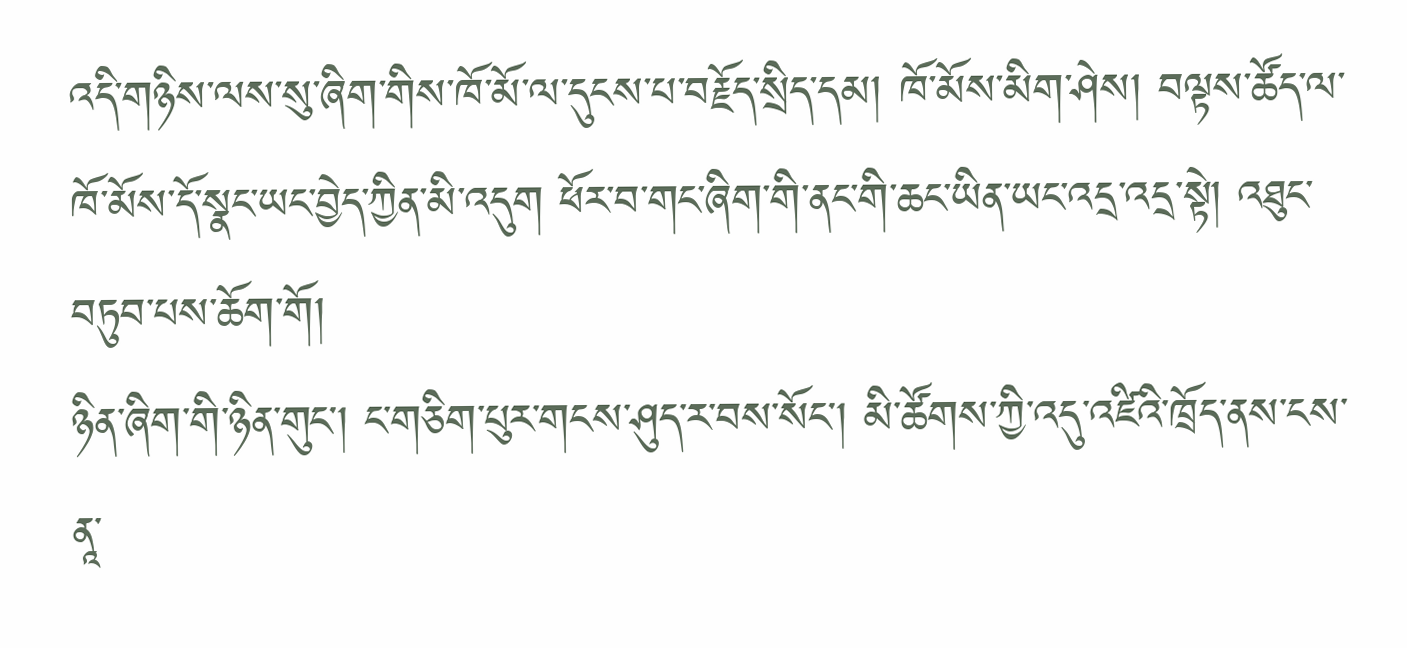འདི་གཉིས་ལས་སུ་ཞིག་གིས་ཁོ་མོ་ལ་དུངས་པ་བརྗོད་སྲིད་དམ། ཁོ་མོས་མིག་ཤེས། བལྟས་ཚོད་ལ་ཁོ་མོས་དོ་སྣང་ཡང་བྱེད་ཀྱིན་མི་འདུག ཕོར་བ་གང་ཞིག་གི་ནང་གི་ཆང་ཡིན་ཡང་འདྲ་འདྲ་སྟེ། འཐུང་བཏུབ་པས་ཆོག་གོ།
ཉིན་ཞིག་གི་ཉིན་གུང། ང་གཅིག་པུར་གངས་ཤུད་ར་བས་སོང། མི་ཚོགས་ཀྱི་འདུ་འཛིའི་ཁྲོད་ནས་ངས་ནཱ་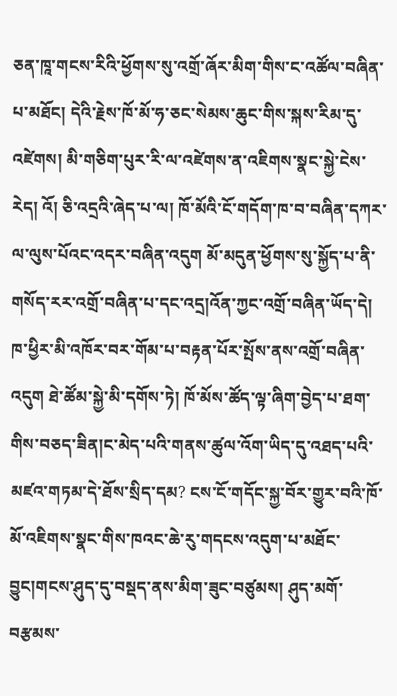ཅན་ཁཱ་གངས་རིའི་ཕྱོགས་སུ་འགྲོ་ཞོར་མིག་གིས་ང་འཚོལ་བཞིན་པ་མཐོང། དེའི་རྗེས་ཁོ་མོ་ཧ་ཅང་སེམས་ཆུང་གིས་སྐས་རིམ་དུ་འཛེགས། མི་གཅིག་པུར་རི་ལ་འཛེགས་ན་འཇིགས་སྣང་སྐྱེ་ངེས་རེད། འོ། ཅི་འདྲའི་ཞེད་པ་ལ། ཁོ་མོའི་ངོ་གདོག་ཁ་བ་བཞིན་དཀར་ལ་ལུས་པོའང་འདར་བཞིན་འདུག མོ་མདུན་ཕྱོགས་སུ་སྐྱོད་པ་ནི་གསོད་རར་འགྲོ་བཞིན་པ་དང་འདྲ།འོན་ཀྱང་འགྲོ་བཞིན་ཡོད་དེ། ཁ་ཕྱིར་མི་འཁོར་བར་གོམ་པ་བརྟན་པོར་སྤོས་ནས་འགྲོ་བཞིན་འདུག ཐེ་ཚོམ་སྐྱེ་མི་དགོས་ཏེ། ཁོ་མོས་ཚོད་ལྟ་ཞིག་བྱེད་པ་ཐག་གིས་བཅད་ཟིན།ང་མེད་པའི་གནས་ཚུལ་འོག་ཡིད་དུ་འཐད་པའི་མཛའ་གཏམ་དེ་ཐོས་སྲིད་དམ? ངས་ངོ་གདོང་སྐྱ་བོར་གྱུར་བའི་ཁོ་མོ་འཇིགས་སྣང་གིས་ཁའང་ཆེ་རུ་གདངས་འདུག་པ་མཐོང་བྱུང།གངས་ཤུད་དུ་བསྡད་ནས་མིག་ཟུང་བཙུམས། ཤུད་མགོ་བརྩམས་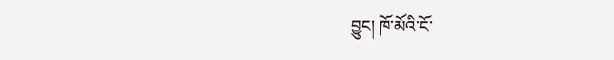བྱུང། ཁོ་མོའི་ངོ་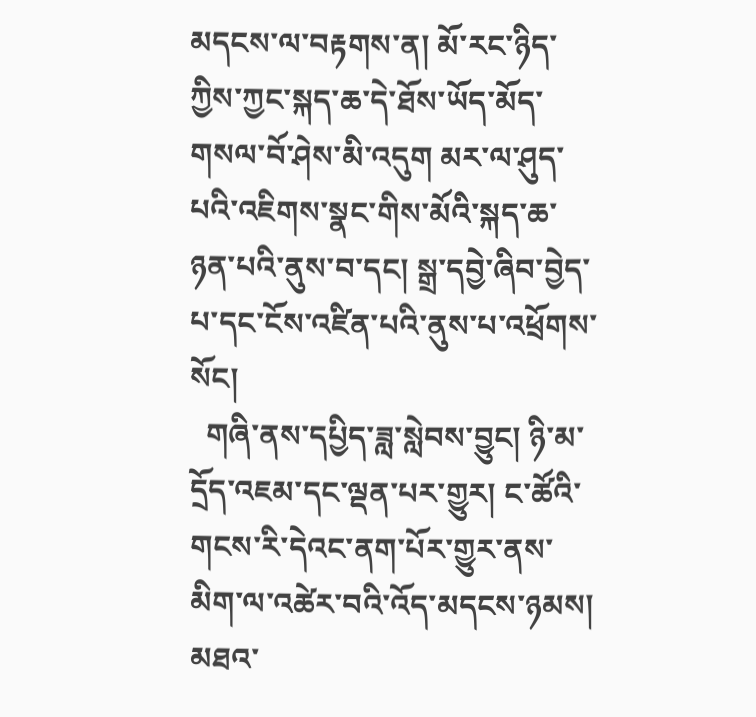མདངས་ལ་བརྟགས་ན། མོ་རང་ཉིད་ཀྱིས་ཀྱང་སྐད་ཆ་དེ་ཐོས་ཡོད་མོད་གསལ་བོ་ཤེས་མི་འདུག མར་ལ་ཤུད་པའི་འཇིགས་སྣང་གིས་མོའི་སྐད་ཆ་ཉན་པའི་ནུས་བ་དང། སྒྲ་དབྱེ་ཞིབ་བྱེད་པ་དང་ངོས་འཛིན་པའི་ནུས་པ་འཕྲོགས་སོང།
  གཞི་ནས་དཔྱིད་ཟླ་སླེབས་བྱུང། ཉི་མ་དྲོད་འཇམ་དང་ལྡན་པར་གྱུར། ང་ཚོའི་གངས་རི་དེའང་ནག་པོར་གྱུར་ནས་མིག་ལ་འཚེར་བའི་འོད་མདངས་ཉམས། མཐའ་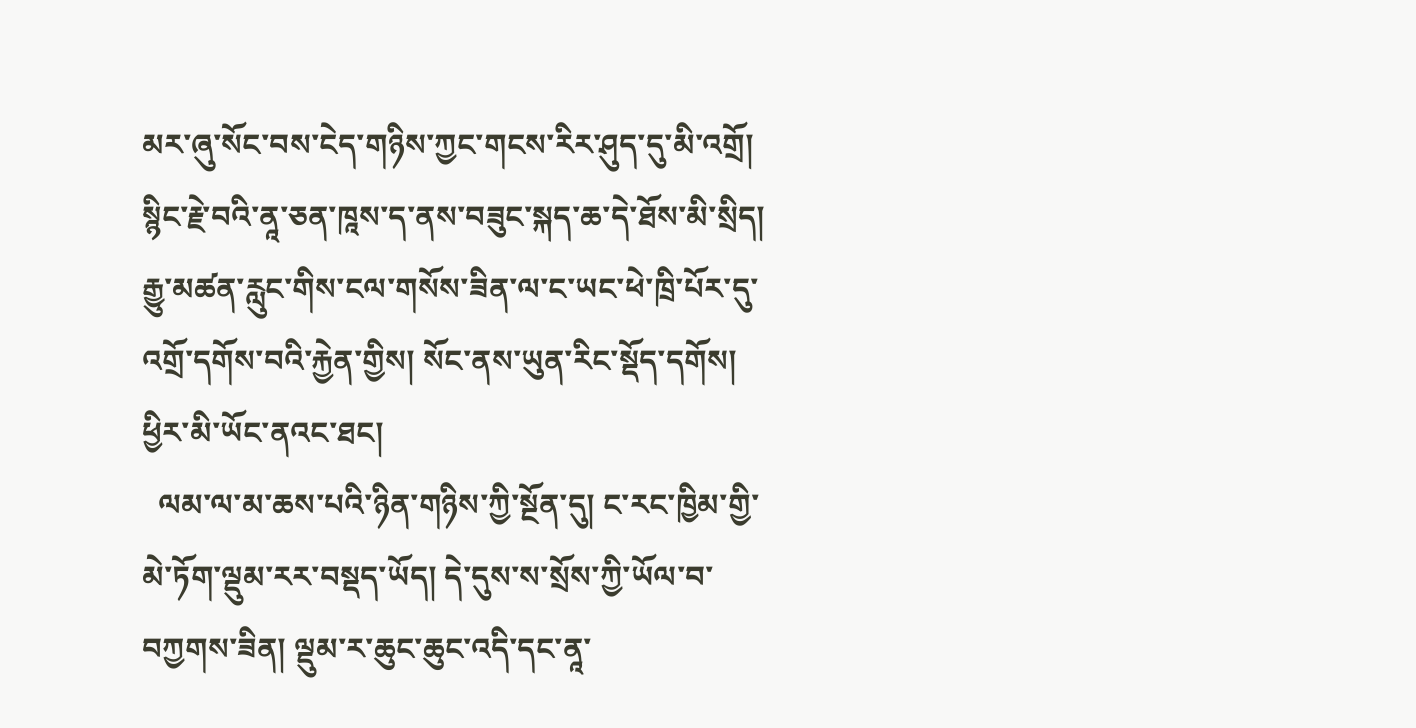མར་ཞུ་སོང་བས་ངེད་གཉིས་ཀྱང་གངས་རིར་ཤུད་དུ་མི་འགྲོ། སྙིང་རྗེ་བའི་ནཱ་ཅན་ཁཱས་ད་ནས་བཟུང་སྐད་ཆ་དེ་ཐོས་མི་སྲིད། རྒྱུ་མཚན་རླུང་གིས་ངལ་གསོས་ཟིན་ལ་ང་ཡང་ཕེ་ཁྲི་པོར་དུ་འགྲོ་དགོས་བའི་རྐྱེན་གྱིས། སོང་ནས་ཡུན་རིང་སྡོད་དགོས། ཕྱིར་མི་ཡོང་ནའང་ཐང།
  ལམ་ལ་མ་ཆས་པའི་ཉིན་གཉིས་ཀྱི་སྔོན་དུ། ང་རང་ཁྱིམ་གྱི་མེ་ཏོག་ལྡུམ་རར་བསྡད་ཡོད། དེ་དུས་ས་སྲོས་ཀྱི་ཡོལ་བ་བཀྱགས་ཟིན། ལྡུམ་ར་ཆུང་ཆུང་འདི་དང་ནཱ་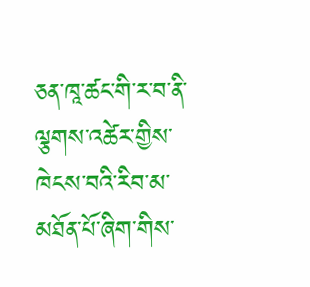ཅན་ཁཱ་ཚང་གི་ར་བ་ནི་ལྕགས་འཚེར་གྱིས་ཁེངས་བའི་རིབ་མ་མཐོན་པོ་ཞིག་གིས་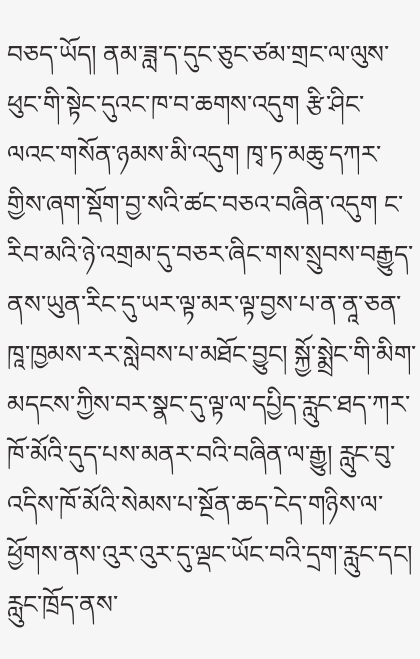བཅད་ཡོད། ནམ་ཟླ་ད་དུང་ཅུང་ཙམ་གྲང་ལ་ལུས་ཕུང་གི་སྟེང་དུའང་ཁ་བ་ཆགས་འདུག རྩི་ཤིང་ལའང་གསོན་ཉམས་མི་འདུག ཁྭ་ཏ་མཆུ་དཀར་གྱིས་ཞག་སྡོག་བྱ་སའི་ཚང་བཅའ་བཞིན་འདུག ང་རིབ་མའི་ཉེ་འགྲམ་དུ་བཅར་ཞིང་གས་སྲུབས་བརྒྱུད་ནས་ཡུན་རིང་དུ་ཡར་ལྟ་མར་ལྟ་བྱས་པ་ན་ནཱ་ཅན་ཁཱ་ཁྱམས་རར་སླེབས་པ་མཐོང་བྱུང། སྐྱོ་སྨྲེང་གི་མིག་མདངས་ཀྱིས་བར་སྣང་དུ་ལྟ་ལ་དཔྱིད་རླུང་ཐད་ཀར་ཁོ་མོའི་དུད་པས་མནར་བའི་བཞིན་ལ་རྒྱུ། རླུང་བུ་འདིས་ཁོ་མོའི་སེམས་པ་སྔོན་ཆད་ངེད་གཉིས་ལ་ཕྱོགས་ནས་འུར་འུར་དུ་ལྡང་ཡོང་བའི་དྲག་རླུང་དང། རླུང་ཁྲོད་ནས་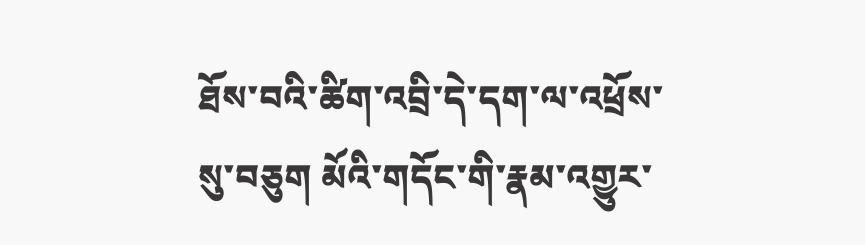ཐོས་བའི་ཚིག་འབྲི་དེ་དག་ལ་འཕྲོས་སུ་བཅུག མོའི་གདོང་གི་རྣམ་འགྱུར་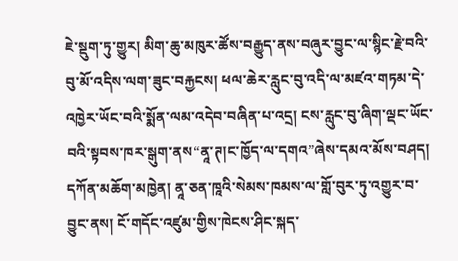ཇེ་སྡུག་ཏུ་གྱུར། མིག་ཆུ་མཁུར་ཚོས་བརྒྱུད་ནས་བཞུར་བྱུང་ལ་སྙིང་རྗེ་བའི་བུ་མོ་འདིས་ལག་ཟུང་བརྐྱངས། ཕལ་ཆེར་རླུང་བུ་འདི་ལ་མཛའ་གཏམ་དེ་འཁྱེར་ཡོང་བའི་སྨོན་ལམ་འདེབ་བཞིན་པ་འདྲ། ངས་རླུང་བུ་ཞིག་ལྡང་ཡོང་བའི་སྟབས་ཁར་སྒུག་ནས“ནཱ་ཊ།ང་ཁྱོད་ལ་དགའ”ཞེས་དམའ་མོས་བཤད།
དཀོན་མཆོག་མཁྱེན། ནཱ་ཅན་ཁཱའི་སེམས་ཁམས་ལ་གློ་བུར་ཏུ་འགྱུར་བ་བྱུང་ནས། ངོ་གདོང་འཛུམ་གྱིས་ཁེངས་ཤིང་སྐད་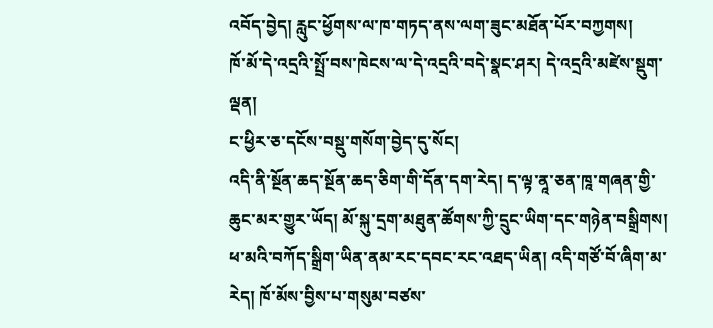འབོད་བྱེད། རླུང་ཕྱོགས་ལ་ཁ་གཏད་ནས་ལག་ཟུང་མཐོན་པོར་བཀྱགས།
ཁོ་མོ་དེ་འདྲའི་སྤྲོ་བས་ཁེངས་ལ་དེ་འདྲའི་བདེ་སྣང་ཤར། དེ་འདྲའི་མཛེས་སྡུག་ལྡན།
ང་ཕྱིར་ཅ་དངོས་བསྡུ་གསོག་བྱེད་དུ་སོང།
འདི་ནི་སྔོན་ཆད་སྔོན་ཆད་ཅིག་གི་དོན་དག་རེད། ད་ལྟ་ནཱ་ཅན་ཁཱ་གཞན་གྱི་ཆུང་མར་གྱུར་ཡོད། མོ་སྐུ་དྲག་མཐུན་ཚོགས་ཀྱི་དྲུང་ཡིག་དང་གཉེན་བསྒྲིགས། ཕ་མའི་བཀོད་སྒྲིག་ཡིན་ནམ་རང་དབང་རང་འཐད་ཡིན། འདི་གཙོ་བོ་ཞིག་མ་རེད། ཁོ་མོས་བྱིས་པ་གསུམ་བཙས་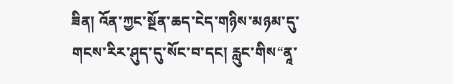ཟིན། འོན་ཀྱང་སྔོན་ཆད་ངེད་གཉིས་མཉམ་དུ་གངས་རིར་ཤུད་དུ་སོང་བ་དང། རླུང་གིས“ནཱ་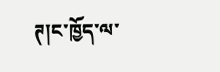ཊ།ང་ཁྱོད་ལ་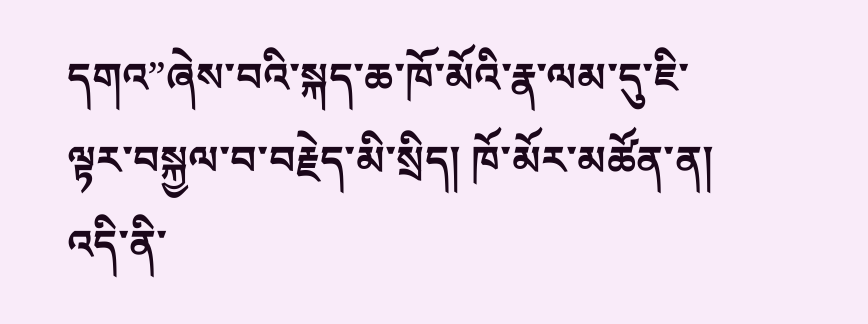དགའ”ཞེས་བའི་སྐད་ཆ་ཁོ་མོའི་རྣ་ལམ་དུ་ཇི་ལྟར་བསྐྱལ་བ་བརྗེད་མི་སྲིད། ཁོ་མོར་མཚོན་ན། འདི་ནི་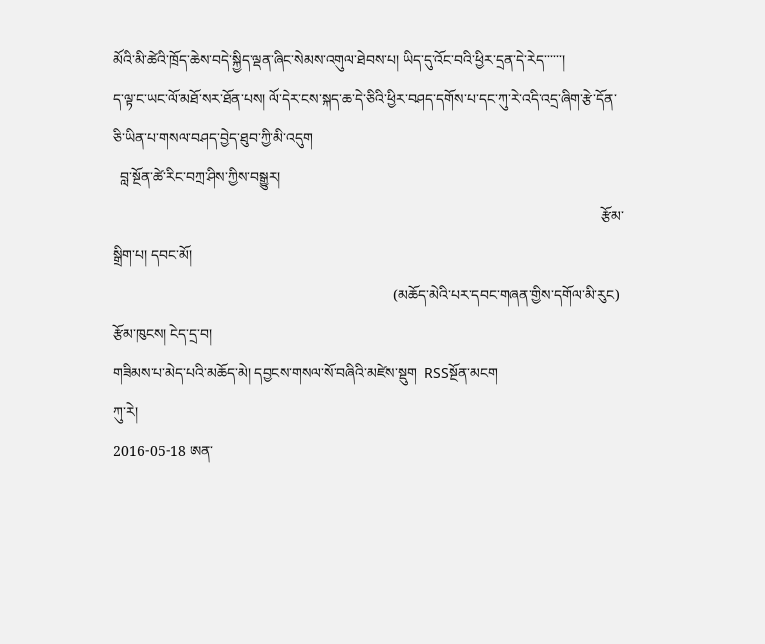མོའི་མི་ཚེའི་ཁྲོད་ཆེས་བདེ་སྐྱིད་ལྡན་ཞིང་སེམས་འགུལ་ཐེབས་པ། ཡིད་དུ་འོང་བའི་ཕྱིར་དྲན་དེ་རེད་་་་་་།
ད་ལྟ་ང་ཡང་ལོ་མཐོ་སར་ཐོན་པས། ལོ་དེར་ངས་སྐད་ཆ་དེ་ཅིའི་ཕྱིར་བཤད་དགོས་པ་དང་ཀུ་རེ་འདི་འདྲ་ཞིག་རྩེ་དོན་ཅི་ཡིན་པ་གསལ་བཤད་བྱེད་ཐུབ་ཀྱི་མི་འདུག
  བླ་སྔོན་ཚེ་རིང་བཀྲ་ཤིས་ཀྱིས་བསྒྱུར།
                                                                                                                                      རྩོམ་སྒྲིག་པ། དབང་མོ།
                                                                             (མཆོད་མེའི་པར་དབང་གཞན་གྱིས་དགོལ་མི་རུང)
རྩོམ་ཁུངས། ངེད་དྲ་བ།
གཟིམས་པ་མེད་པའི་མཆོད་མེ། དབྱངས་གསལ་སོ་བཞིའི་མཛེས་སྡུག  RSSསྔོན་མངག
ཀུ་རེ།
2016-05-18 ཨན་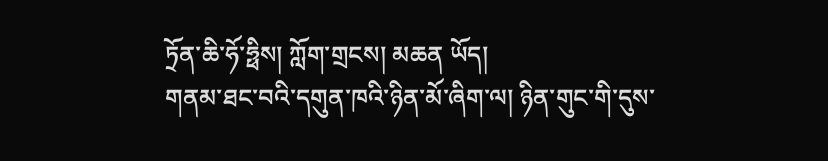ཏྲོན་ཆི་ཧོ་ཧྥིས། ཀློག་གྲངས། མཆན ཡོད།
གནམ་ཐང་བའི་དགུན་ཁའི་ཉིན་མོ་ཞིག་ལ། ཉིན་གུང་གི་དུས་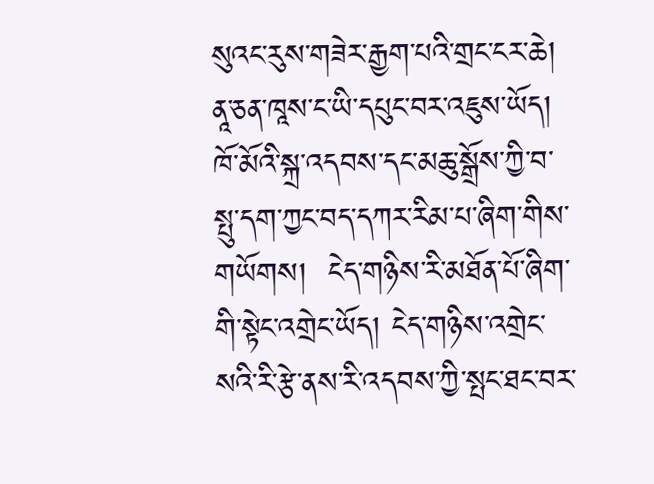སུའང་རུས་གཟེར་རྒྱག་པའི་གྲང་ངར་ཆེ། ནཱ་ཅན་ཁཱས་ང་ཡི་དཔུང་བར་འཇུས་ཡོད། ཁོ་མོའི་སྐྲ་འདབས་དང་མཆུ་སྒྲོས་ཀྱི་བ་སྤུ་དག་ཀྱང་བད་དཀར་རིམ་པ་ཞིག་གིས་གཡོགས།  ངེད་གཉིས་རི་མཐོན་པོ་ཞིག་གི་སྟེང་འགྲེང་ཡོད། ངེད་གཉིས་འགྲེང་སའི་རི་རྩེ་ནས་རི་འདབས་ཀྱི་སྤང་ཐང་བར་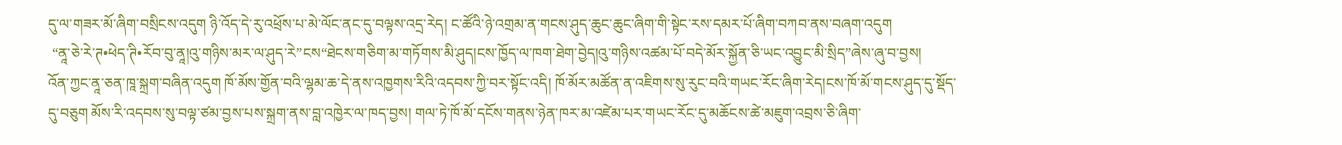དུ་ལ་གཟར་མོ་ཞིག་བསྲིངས་འདུག ཉི་འོད་དེ་རུ་འཕྲོས་པ་མེ་ལོང་ནང་དུ་བལྟས་འདྲ་རེད། ང་ཚོའི་ཉེ་འགྲམ་ན་གངས་ཤུད་ཆུང་ཆུང་ཞིག་གི་སྟེང་རས་དམར་པོ་ཞིག་བཀབ་ནས་བཞག་འདུག
 “ནཱ་ཅེ་རེ་ཊ•ཕེད་ཊི•རོབ་བུ་ནཱ།འུ་གཉིས་མར་ལ་ཤུད་རེ”ངས“ཐེངས་གཅིག་མ་གཏོགས་མི་ཤུད།ངས་ཁྱོད་ལ་ཁག་ཐེག་བྱེད།འུ་གཉིས་འཚམ་པོ་བདེ་མོར་སྐྱོན་ཅི་ཡང་འབྱུང་མི་སྲིད”ཞེས་ཞུ་བ་བྱས།
འོན་ཀྱང་ནཱ་ཅན་ཁཱ་སྐྲག་བཞིན་འདུག ཁོ་མོས་གྱོན་བའི་ལྷམ་ཆ་དེ་ནས་འཁྱགས་རིའི་འདབས་ཀྱི་བར་སྟོང་འདི། ཁོ་མོར་མཚོན་ན་འཇིགས་སུ་རུང་བའི་གཡང་རོང་ཞིག་རེད།ངས་ཁོ་མོ་གངས་ཤུད་དུ་སྡོད་དུ་བཅུག མོས་རི་འདབས་སུ་བལྟ་ཙམ་བྱས་པས་སྐྲག་ནས་བླ་འཁྱེར་ལ་ཁད་བྱས། གལ་ཏེ་ཁོ་མོ་དངོས་གནས་ཉེན་ཁར་མ་འཛེམ་པར་གཡང་རོང་དུ་མཆོངས་ཚེ་མཇུག་འབྲས་ཅི་ཞིག་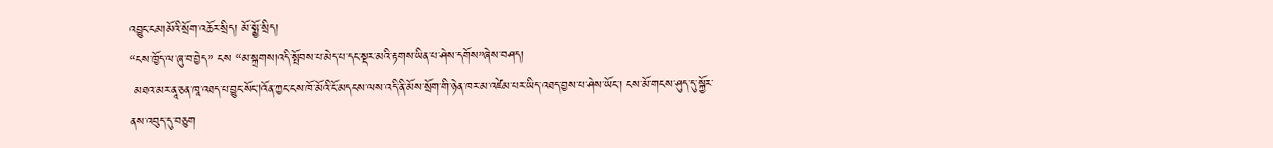འབྱུང་ངམ།མོའི་སྲོག་འཆོར་སྲིད། མོ་སྨྱོ་སྲིད།
“ངས་ཁྱོད་ལ་ཞུ་བ་བྱེད” ངས “མ་སྐྲགས།འདི་སྤོབས་པ་མེད་པ་དང་སྡར་མའི་རྟགས་ཡིན་པ་ཤེས་དགོས”ཞེས་བཤད།
 མཐའ་མར་ནཱ་ཅན་ཁཱ་འཐད་པ་བྱུང་སོང།འོན་ཀྱང་ངས་ཁོ་མོའི་ངོ་མདངས་ལས་འདི་ནི་མོས་སྲོག་གི་ཉེན་ཁར་མ་འཛེམ་པར་ཡིད་འཐད་བྱས་པ་ཤེས་ཡོང་། ངས་མོ་གངས་ཤུད་དུ་སྐྱོར་ནས་འབུད་དུ་བཅུག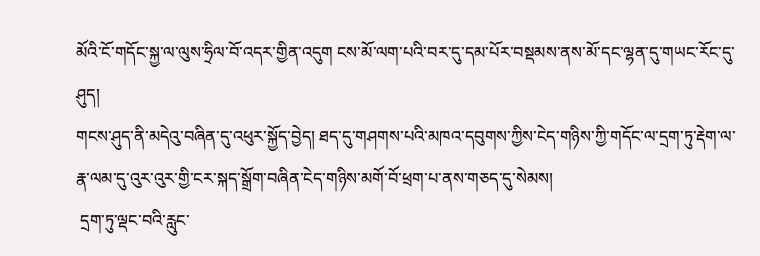མོའི་ངོ་གདོང་སྐྱ་ལ་ལུས་ཧྲིལ་བོ་འདར་གྱིན་འདུག ངས་མོ་ལག་པའི་བར་དུ་དམ་པོར་བསྡམས་ནས་མོ་དང་ལྷན་དུ་གཡང་རོང་དུ་ཤུད།
གངས་ཤུད་ནི་མདེའུ་བཞིན་དུ་འཕུར་སྐྱོད་བྱེད། ཐད་དུ་གཤགས་པའི་མཁའ་དབུགས་ཀྱིས་ངེད་གཉིས་ཀྱི་གདོང་ལ་དྲག་ཏུ་རྡེག་ལ་རྣ་ལམ་དུ་འུར་འུར་གྱི་ངར་སྐད་སྒྲོག་བཞིན་ངེད་གཉིས་མགོ་བོ་ཕྲག་པ་ནས་གཅད་དུ་སེམས།
 དྲག་ཏུ་ལྡང་བའི་རླུང་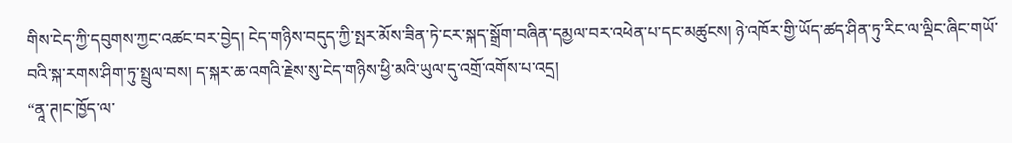གིས་ངེད་ཀྱི་དབུགས་ཀྱང་འཚང་བར་བྱེད། ངེད་གཉིས་བདུད་ཀྱི་སྤར་མོས་ཟིན་ཏེ་ངར་སྐད་སྒྲོག་བཞིན་དམྱལ་བར་འཕེན་པ་དང་མཚུངས། ཉེ་འཁོར་གྱི་ཡོད་ཚད་ཤིན་ཏུ་རིང་ལ་ལྡིང་ཞིང་གཡོ་བའི་སྐ་རགས་ཤིག་ཏུ་སྤྲུལ་བས། ད་སྐར་ཆ་འགའི་རྗེས་སུ་ངེད་གཉིས་ཕྱི་མའི་ཡུལ་དུ་འགྲོ་འགོས་པ་འདྲ།
“ནཱ་ཊ།ང་ཁྱོད་ལ་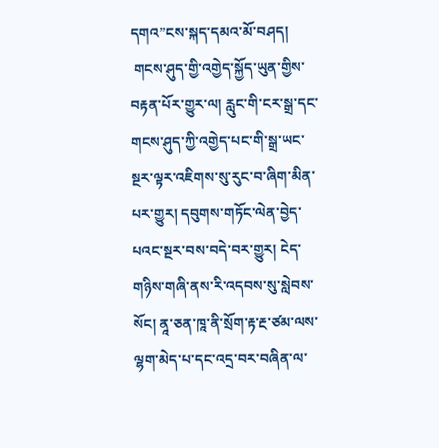དགའ”ངས་སྐད་དམའ་མོ་བཤད།
 གངས་ཤུད་གྱི་འགྱེད་སྐྱོད་ཡུན་གྱིས་བརྟན་པོར་གྱུར་ལ། རླུང་གི་ངར་སྒྲ་དང་གངས་ཤུད་ཀྱི་འགྱེད་པང་གི་སྒྲ་ཡང་སྔར་ལྟར་འཇིགས་སུ་རུང་བ་ཞིག་མིན་པར་གྱུར། དབུགས་གཏོང་ལེན་བྱེད་པའང་སྔར་བས་བདེ་བར་གྱུར། ངེད་གཉིས་གཞི་ནས་རི་འདབས་སུ་སླེབས་སོང། ནཱ་ཅན་ཁཱ་ནི་སྲོག་རྟ་རྔ་ཙམ་ལས་ལྷག་མེད་པ་དང་འདྲ་བར་བཞིན་ལ་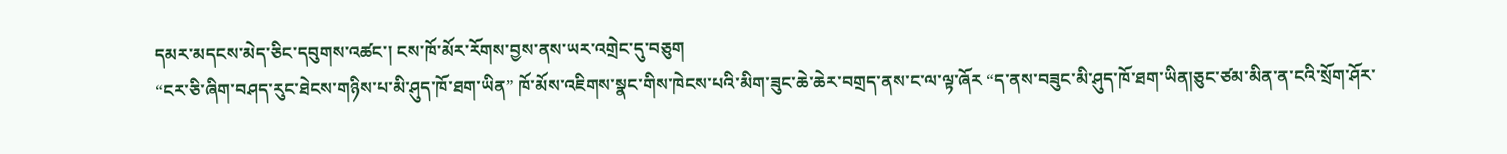དམར་མདངས་མེད་ཅིང་དབུགས་འཚང་། ངས་ཁོ་མོར་རོགས་བྱས་ནས་ཡར་འགྲེང་དུ་བཅུག
“ངར་ཅི་ཞིག་བཤད་རུང་ཐེངས་གཉིས་པ་མི་ཤུད་ཁོ་ཐག་ཡིན” ཁོ་མོས་འཇིགས་སྣང་གིས་ཁེངས་པའི་མིག་ཟུང་ཆེ་ཆེར་བགྲད་ནས་ང་ལ་ལྟ་ཞོར “ད་ནས་བཟུང་མི་ཤུད་ཁོ་ཐག་ཡིན།ཅུང་ཙམ་མིན་ན་ངའི་སྲོག་ཤོར་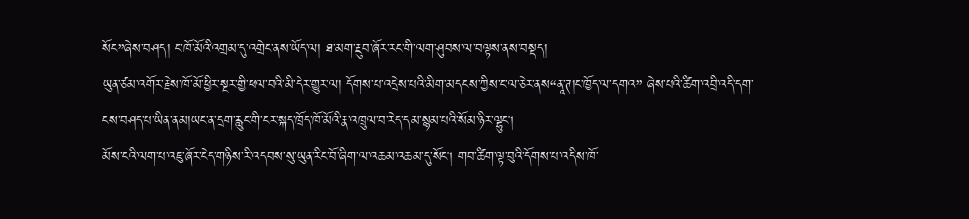སོང”ཞེས་བཤད། ང་ཁོ་མོའི་འགྲམ་དུ་འགྲེང་ནས་ཡོད་ལ། ཐ་མག་རྔུབ་ཞོར་རང་གི་ལག་ཤུབས་ལ་བལྟས་ནས་བསྡད།
ཡུན་ཙམ་འགོར་རྗེས་ཁོ་མོ་ཕྱིར་སྔར་གྱི་ཕལ་བའི་མི་དེར་གྱུར་ལ། དོགས་པ་འདྲེས་པའི་མིག་མདངས་ཀྱིས་ང་ལ་ཅེར་ནས“ནཱ་ཊ།ང་ཁྱོད་ལ་དགའ” ཞེས་པའི་ཚིག་འབྲི་འདི་དག་ངས་བཤད་པ་ཡིན་ནམ།ཡང་ན་དྲག་རླུང་གི་ངར་སྐད་ཁྲོད་ཁོ་མོའི་རྣ་འཁྲུལ་བ་རེད་དམ་སྙམ་པའི་སོམ་ཉིར་ལྷུང།
མོས་ངའི་ལག་པ་འཇུ་ཞོར་ངེད་གཉིས་རི་འདབས་སུ་ཡུན་རིང་བོ་ཞིག་ལ་འཆམ་འཆམ་དུ་སོང། གབ་ཚིག་ལྟ་བུའི་དོགས་པ་འདིས་ཁོ་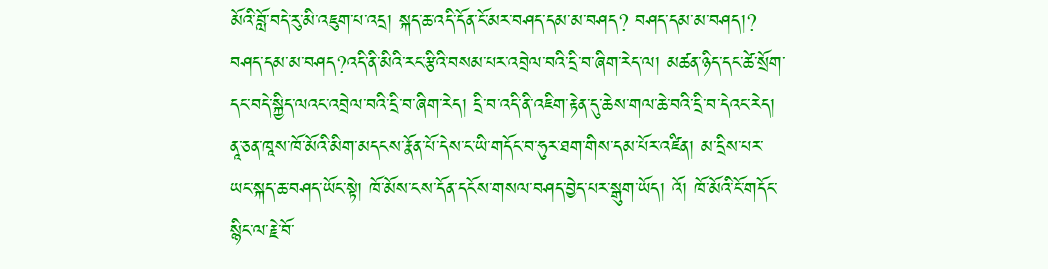མོའི་བློ་བདེ་རུ་མི་འཇུག་པ་འདྲ། སྐད་ཆ་འདི་དོན་ངོ་མར་བཤད་དམ་མ་བཤད? བཤད་དམ་མ་བཤད།? བཤད་དམ་མ་བཤད?འདི་ནི་མིའི་རང་རྩིའི་བསམ་པར་འབྲེལ་བའི་དྲི་བ་ཞིག་རེད་ལ། མཚན་ཉིད་དང་ཚེ་སྲོག་དང་བདེ་སྐྱིད་ལའང་འབྲེལ་བའི་དྲི་བ་ཞིག་རེད། དྲི་བ་འདི་ནི་འཇིག་རྟེན་དུ་ཆེས་གལ་ཆེ་བའི་དྲི་བ་དེའང་རེད། ནཱ་ཅན་ཁཱས་ཁོ་མོའི་མིག་མདངས་རྣོན་པོ་དེས་ང་ཡི་གདོང་བ་ཧུར་ཐག་གིས་དམ་པོར་འཛིན། མ་དྲིས་པར་ཡང་སྐད་ཆ་བཤད་ཡོང་སྟེ། ཁོ་མོས་ངས་དོན་དངོས་གསལ་བཤད་བྱེད་པར་སྒུག་ཡོད། འོ། ཁོ་མོའི་ངོ་གདོང་སྙིང་ལ་རྗེ་བོ་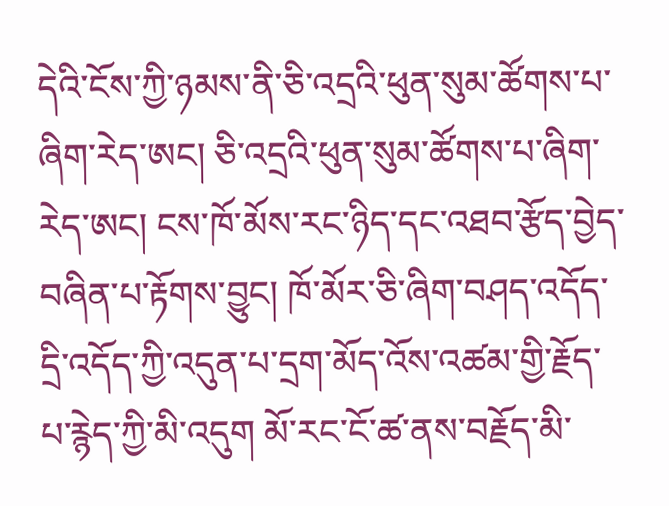དེའི་ངོས་ཀྱི་ཉམས་ནི་ཅི་འདྲའི་ཕུན་སུམ་ཚོགས་པ་ཞིག་རེད་ཨང། ཅི་འདྲའི་ཕུན་སུམ་ཚོགས་པ་ཞིག་རེད་ཨང། ངས་ཁོ་མོས་རང་ཉིད་དང་འཐབ་རྩོད་བྱེད་བཞིན་པ་རྟོགས་བྱུང། ཁོ་མོར་ཅི་ཞིག་བཤད་འདོད་དྲི་འདོད་ཀྱི་འདུན་པ་དྲག་མོད་འོས་འཚམ་གྱི་རྗོད་པ་རྙེད་ཀྱི་མི་འདུག མོ་རང་ངོ་ཚ་ནས་བརྗོད་མི་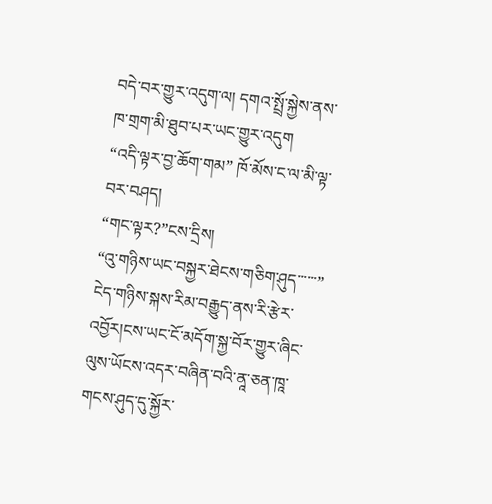བདེ་བར་གྱུར་འདུག་ལ། དགའ་སྤྲོ་སྐྱེས་ནས་ཁ་གྲག་མི་ཐུབ་པར་ཡང་གྱུར་འདུག
“འདི་ལྟར་བྱ་ཆོག་གམ” ཁོ་མོས་ང་ལ་མི་ལྟ་བར་བཤད།
“གང་ལྟར?”ངས་དྲིས།
“འུ་གཉིས་ཡང་བསྐྱར་ཐེངས་གཅིག་ཤུད་་་་་་”
ངེད་གཉིས་སྐས་རིམ་བརྒྱུད་ནས་རི་རྩེར་འབྱོར།ངས་ཡང་ངོ་མདོག་སྐྱ་བོར་གྱུར་ཞིང་ལུས་ཡོངས་འདར་བཞིན་བའི་ནཱ་ཅན་ཁཱ་གངས་ཤུད་དུ་སྐྱོར་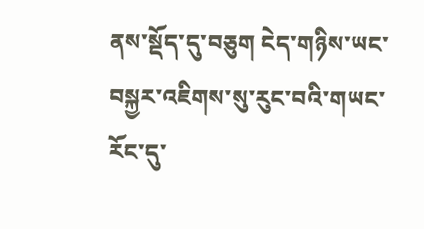ནས་སྡོད་དུ་བཅུག ངེད་གཉིས་ཡང་བསྐྱར་འཇིགས་སུ་རུང་བའི་གཡང་རོང་དུ་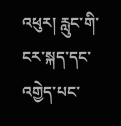འཕུར། རླུང་གི་ངར་སྐད་དང་འགྱེད་པང་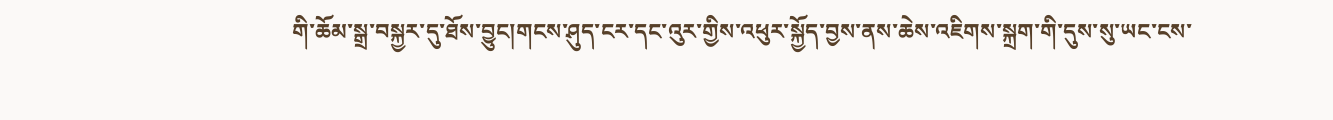གི་ཆོམ་སྒྲ་བསྐྱར་དུ་ཐོས་བྱུང།གངས་ཤུད་ངར་དང་འུར་གྱིས་འཕུར་སྐྱོད་བྱས་ནས་ཆེས་འཇིགས་སྐྲག་གི་དུས་སུ་ཡང་ངས་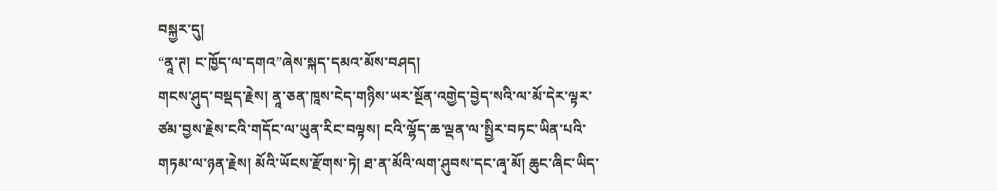བསྐྱར་དུ།
“ནཱ་ཊ། ང་ཁྱོད་ལ་དགའ”ཞེས་སྐད་དམའ་མོས་བཤད།
གངས་ཤུད་བསྡད་རྗེས། ནཱ་ཅན་ཁཱས་ངེད་གཉིས་ཡར་སྔོན་འགྱེད་བྱེད་སའི་ལ་མོ་དེར་ལྟར་ཙམ་བྱས་རྗེས་ངའི་གདོང་ལ་ཡུན་རིང་བལྟས། ངའི་ལྷོད་ཆ་ལྡན་ལ་སྤྱིར་བཏང་ཡིན་པའི་གཏམ་ལ་ཉན་རྗེས། མོའི་ཡོངས་རྫོགས་ཏེ། ཐ་ན་མོའི་ལག་ཤུབས་དང་ཞྭ་མོ། ཆུང་ཞིང་ཡིད་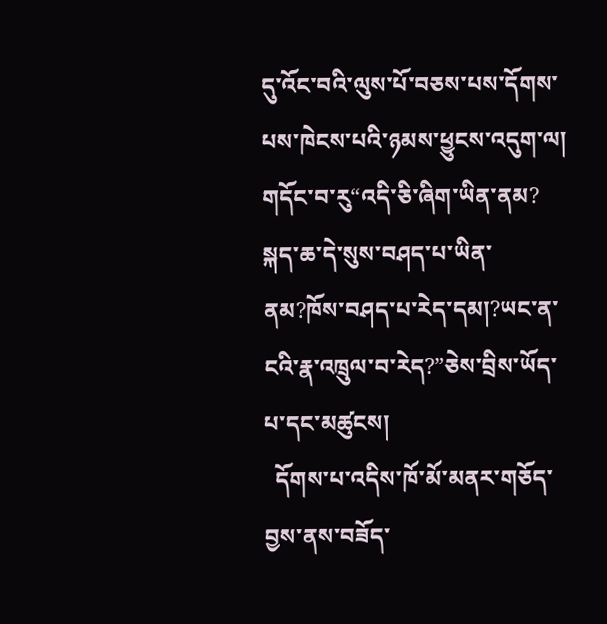དུ་འོང་བའི་ལུས་པོ་བཅས་པས་དོགས་པས་ཁེངས་པའི་ཉམས་ཕྱུངས་འདུག་ལ། གདོང་བ་རུ“འདི་ཅི་ཞིག་ཡིན་ནམ? སྐད་ཆ་དེ་སུས་བཤད་པ་ཡིན་ནམ?ཁོས་བཤད་པ་རེད་དམ།?ཡང་ན་ངའི་རྣ་འཁྲུལ་བ་རེད?”ཅེས་བྲིས་ཡོད་པ་དང་མཚུངས།
  དོགས་པ་འདིས་ཁོ་མོ་མནར་གཅོད་བྱས་ནས་བཟོད་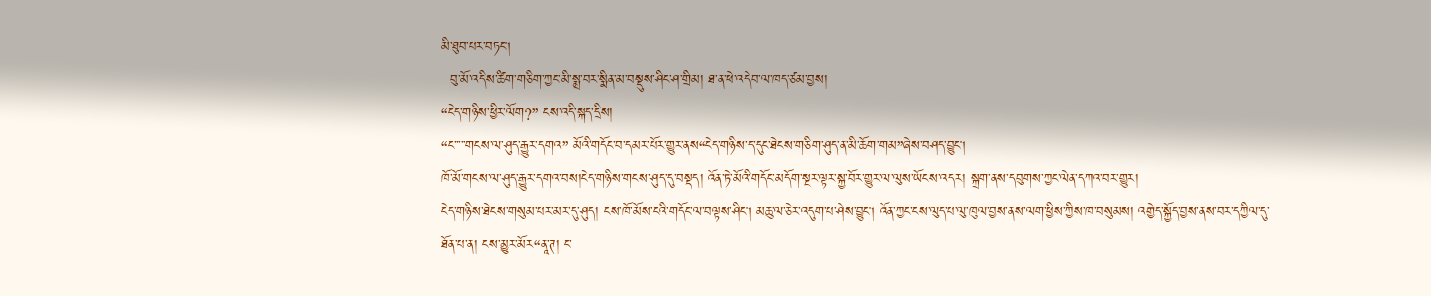མི་ཐུབ་པར་བཏང།
  བུ་མོ་འདིས་ཚིག་གཅིག་ཀྱང་མི་སྨྲ་བར་སྨིན་མ་བསྡུས་ཤིང་ཤ་གྲིམ། ཐ་ན་ཕེ་འདེབ་ལ་ཁད་ཙམ་བྱས།
“ངེད་གཉིས་ཕྱིར་ལོག?” ངས་འདི་སྐད་དྲིས།
“ང་་་་་གངས་ལ་ཤུད་རྒྱུར་དགའ” མོའི་གདོང་བ་དམར་པོར་གྱུར་ནས“ངེད་གཉིས་ད་དུང་ཐེངས་གཅིག་ཤུད་ན་མི་ཆོག་གམ”ཞེས་བཤད་བྱུང།
ཁོ་མོ་གངས་ལ་ཤུད་རྒྱུར་དགའ་བས།ངེད་གཉིས་གངས་ཤུད་དུ་བསྡད། འོན་ཏེ་མོའི་གདོང་མདོག་སྔར་ལྟར་སྐྱ་བོར་གྱུར་ལ་ལུས་ཡོངས་འདར། སྐྲག་ནས་དབུགས་ཀྱང་ལེན་དཀའ་བར་གྱུར།
ངེད་གཉིས་ཐེངས་གསུམ་པར་མར་དུ་ཤུད། ངས་ཁོ་མོས་ངའི་གདོང་ལ་བལྟས་ཤིང། མཆུ་ལ་ཅེར་འདུག་པ་ཤེས་བྱུང། འོན་ཀྱང་ངས་ལུད་པ་ལུ་ཁུལ་བྱས་ནས་ལག་ཕྱིས་ཀྱིས་ཁ་བསུམས། འགྱེད་སྐྱོད་བྱས་ནས་བར་དཀྱིལ་དུ་ཐོན་པ་ན། ངས་མྱུར་མོར“ནཱ་ཊ། ང་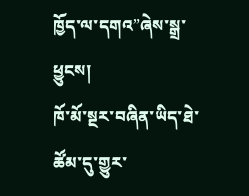ཁྱོད་ལ་དགའ”ཞེས་སྒྲ་ཕྱུངས།
ཁོ་མོ་སྔར་བཞིན་ཡིད་ཐེ་ཚོམ་དུ་གྱུར་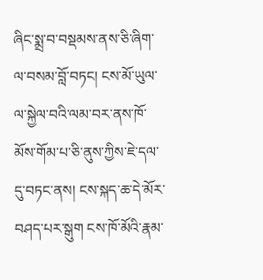ཞིང་སྨྲ་བ་བསྡམས་ནས་ཅི་ཞིག་ལ་བསམ་བློ་བཏང། ངས་མོ་ཡུལ་ལ་སྐྱེལ་བའི་ལམ་བར་ནས་ཁོ་མོས་གོམ་པ་ཅི་ནུས་ཀྱིས་ཇེ་དལ་དུ་བཏང་ནས། ངས་སྐད་ཆ་དེ་མོར་བཤད་པར་སྒུག ངས་ཁོ་མོའི་རྣམ་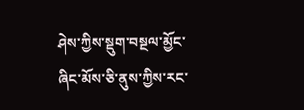ཤེས་ཀྱིས་སྡུག་བསྔལ་མྱོང་ཞིང་མོས་ཅི་ནུས་ཀྱིས་རང་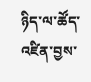ཉིད་ལ་ཚོད་འཛིན་བྱས་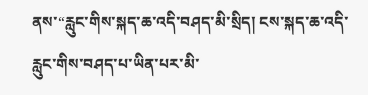ནས་“རླུང་གིས་སྐད་ཆ་འདི་བཤད་མི་སྲིད། ངས་སྐད་ཆ་འདི་རླུང་གིས་བཤད་པ་ཡིན་པར་མི་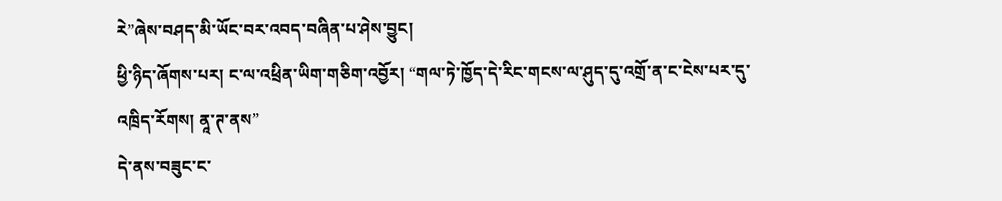རེ”ཞེས་བཤད་མི་ཡོང་བར་འབད་བཞིན་པ་ཤེས་བྱུང།
ཕྱི་ཉིད་ཞོགས་པར། ང་ལ་འཕྲིན་ཡིག་གཅིག་འབྱོར། “གལ་ཏེ་ཁྱོད་དེ་རིང་གངས་ལ་ཤུད་དུ་འགྲོ་ན་ང་ངེས་པར་དུ་འཁྲིད་རོགས། ནཱ་ཊ་ནས”
དེ་ནས་བཟུང་ང་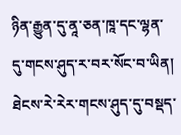ཉིན་རྒྱུན་དུ་ནཱ་ཅན་ཁཱ་དང་ལྷན་དུ་གངས་ཤུད་ར་བར་སོང་བ་ཡིན། ཐེངས་རེ་རེར་གངས་ཤུད་དུ་བསྡད་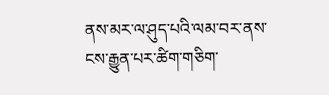ནས་མར་ལ་ཤུད་པའི་ལམ་བར་ནས་ངས་རྒྱུན་པར་ཚིག་གཅིག་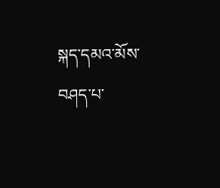སྐད་དམའ་མོས་བཤད་པ་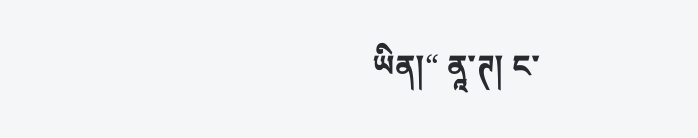ཡིན།“ ནཱ་ཊ། ང་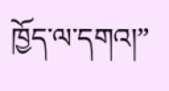ཁྱོད་ལ་དགའ།”